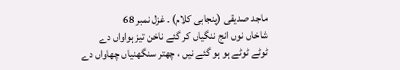ماجد صدیقی (پنجابی کلام) ۔ غزل نمبر 68
شاخاں نوں انج ننگیاں کر گئے ناخن تیز ہواواں دے
ٹوٹے ٹوٹے ہو ہو گئے نیں ، چھتر سنگھنیاں چھاواں دے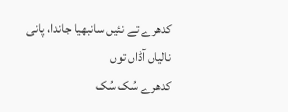کدھرے تے نئیں سانبھیا جاندا، پانی نالیاں آڈاں توں
کدھرے سُک سُک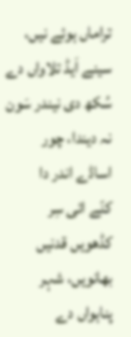تراماں ہوئے نیں، سینے اَیڈ تلاواں دے
سُکھ دی نیندر سَون نہ دیندا، چور اساڈے اندر دا
کنّے ائی سِر کڈھویں قدنیں بھانویں، شہر پناہواں دے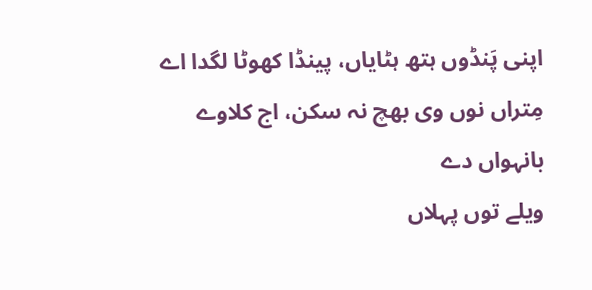اپنی پَنڈوں ہتھ ہٹایاں، پینڈا کھوٹا لگدا اے
مِتراں نوں وی بھچ نہ سکن، اج کلاوے بانہواں دے
ویلے توں پہلاں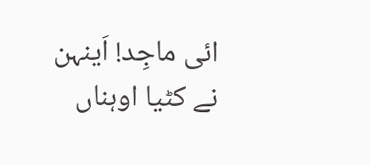ائی ماجِد! اَینہن نے کٹیا اوہناں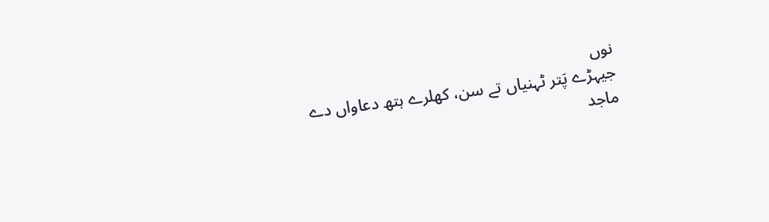نوں
جیہڑے پَتر ٹہنیاں تے سن، کھلرے ہتھ دعاواں دے
ماجد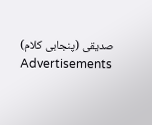صدیقی (پنجابی کلام)
Advertisements